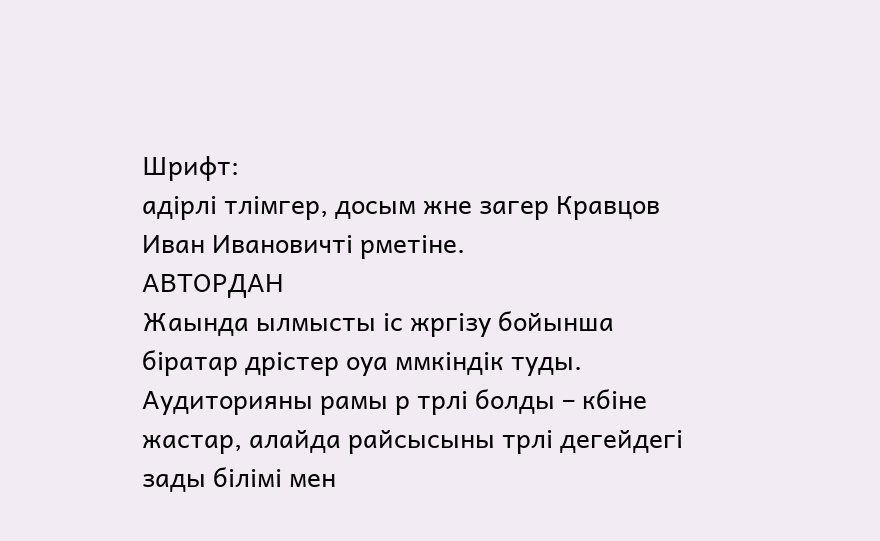Шрифт:
адірлі тлімгер, досым жне загер Кравцов Иван Ивановичті рметіне.
АВТОРДАН
Жаында ылмысты іс жргізу бойынша біратар дрістер оуа ммкіндік туды. Аудиторияны рамы р трлі болды – кбіне жастар, алайда райсысыны трлі дегейдегі зады білімі мен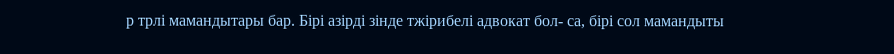р трлі мамандытары бар. Бірі азірді зінде тжірибелі адвокат бол- са, бірі сол мамандыты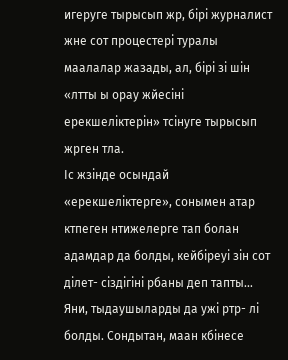игеруге тырысып жр, бірі журналист жне сот процестері туралы маалалар жазады, ал, бірі зі шін «лтты ы орау жйесіні ерекшеліктерін» тсінуге тырысып жрген тла.
Іс жзінде осындай «ерекшеліктерге», сонымен атар ктпеген нтижелерге тап болан адамдар да болды, кейбіреуі зін сот ділет- сіздігіні рбаны деп тапты… Яни, тыдаушыларды да ужі ртр- лі болды. Сондытан, маан кбінесе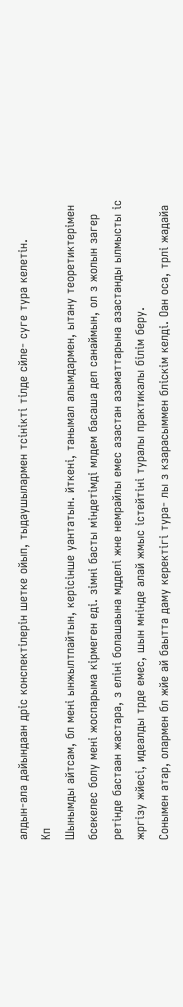алдын-ала дайындаан дріс конспектілерін шетке ойып, тыдаушылармен тсінікті тілде сйле- суге тура келетін.
Кп
Шынымды айтсам, бл мені ынжылтпайтын, керісінше уантатын. йткені, танымал алымдармен, ытану теоретиктерімен бсекелес болу мені жоспарыма кірмеген еді. зімні басты міндетімді млдем басаша деп санаймын, ол з жолын загер ретінде бастаан жастара, з еліні болашаына мдделі жне немрайлы емес азастан азаматтарына азастанды ылмысты іс жргізу жйесі, идеалды трде емес, шын мнінде алай жмыс істейтіні туралы практикалы білім беру.
Сонымен атар, олармен бл жйе ай баытта даму керектігі тура- лы з кзарасыммен бліскім келді. Оан оса, трлі жадайа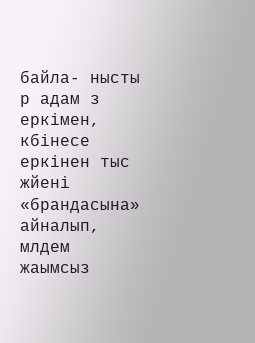байла- нысты р адам з еркімен, кбінесе еркінен тыс жйені «брандасына» айналып, млдем жаымсыз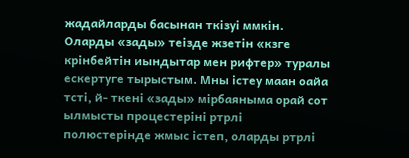жадайларды басынан ткізуі ммкін.
Оларды «зады» теізде жзетін «кзге крінбейтін иындытар мен рифтер» туралы ескертуге тырыстым. Мны істеу маан оайа тсті, й- ткені «зады» мірбаяныма орай сот ылмысты процестеріні ртрлі полюстерінде жмыс істеп, оларды ртрлі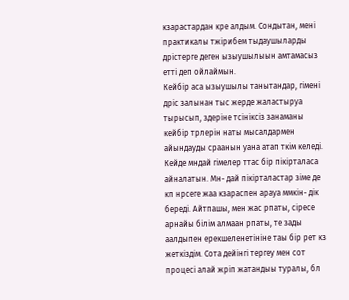кзарастардан кре алдым. Сондытан, мені практикалы тжірибем тыдаушыларды дрістерге деген ызыушылыын амтамасыз етті деп ойлаймын.
Кейбір аса ызыушылы танытандар, гімені дріс залынан тыс жерде жаластыруа тырысып, здеріне тсініксіз занаманы кейбір трлерін наты мысалдармен айындауды сраанын уана атап ткім келеді. Кейде мндай гімелер ттас бір пікірталаса айналатын. Мн- дай пікірталастар зіме де кп нрсеге жаа кзараспен арауа ммкін- дік береді. Айтпашы, мен жас рпаты, сіресе арнайы білім алмаан рпаты, те зады аалдыпен ерекшеленетініне таы бір рет кз жеткіздім. Сота дейінгі тергеу мен сот процесі алай жріп жатандыы туралы, бл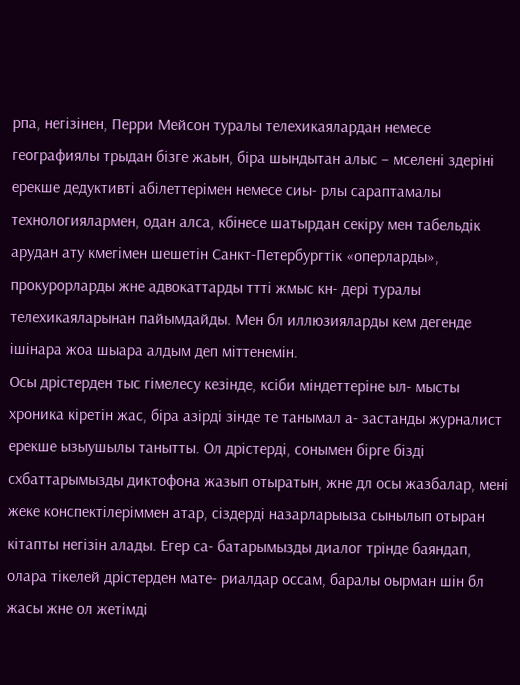рпа, негізінен, Перри Мейсон туралы телехикаялардан немесе географиялы трыдан бізге жаын, біра шындытан алыс – мселені здеріні ерекше дедуктивті абілеттерімен немесе сиы- рлы сараптамалы технологиялармен, одан алса, кбінесе шатырдан секіру мен табельдік арудан ату кмегімен шешетін Санкт-Петербургтік «оперларды», прокурорларды жне адвокаттарды ттті жмыс кн- дері туралы телехикаяларынан пайымдайды. Мен бл иллюзияларды кем дегенде ішінара жоа шыара алдым деп міттенемін.
Осы дрістерден тыс гімелесу кезінде, ксіби міндеттеріне ыл- мысты хроника кіретін жас, біра азірді зінде те танымал а- застанды журналист ерекше ызыушылы танытты. Ол дрістерді, сонымен бірге бізді схбаттарымызды диктофона жазып отыратын, жне дл осы жазбалар, мені жеке конспектілеріммен атар, сіздерді назарларыыза сынылып отыран кітапты негізін алады. Егер са- батарымызды диалог трінде баяндап, олара тікелей дрістерден мате- риалдар оссам, баралы оырман шін бл жасы жне ол жетімді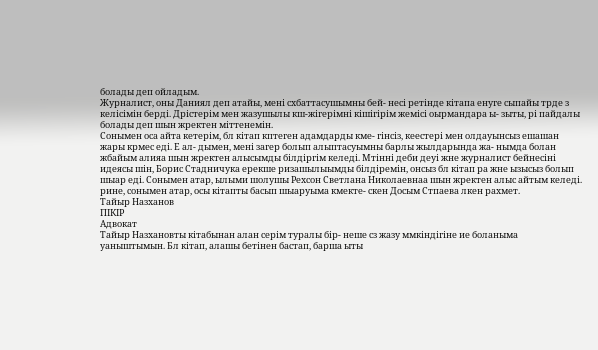болады деп ойладым.
Журналист, оны Даниял деп атайы, мені схбаттасушымны бей- несі ретінде кітапа енуге сыпайы трде з келісімін берді. Дрістерім мен жазушылы кш-жігерімні кішігірім жемісі оырмандара ы- зыты, рі пайдалы болады деп шын жректен міттенемін.
Сонымен оса айта кетерім, бл кітап кптеген адамдарды кме- гінсіз, кеестері мен олдауынсыз ешашан жары крмес еді. Е ал- дымен, мені загер болып алыптасуымны барлы жылдарында жа- нымда болан жбайым алияа шын жректен алысымды білдіргім келеді. Мтінні деби деуі жне журналист бейнесіні идеясы шін, Борис Стадничука ерекше ризашылыымды білдіремін, онсыз бл кітап ра жне ызысыз болып шыар еді. Сонымен атар, ылыми шолушы Рехсон Светлана Николаевнаа шын жректен алыс айтым келеді. рине, сонымен атар, осы кітапты басып шыаруыма кмекте- скен Досым Стпаева лкен рахмет.
Тайыр Назханов
ПІКІР
Адвокат
Тайыр Назхановты кітабынан алан серім туралы бір- неше сз жазу ммкіндігіне ие боланыма уаныштымын. Бл кітап, алашы бетінен бастап, барша ыты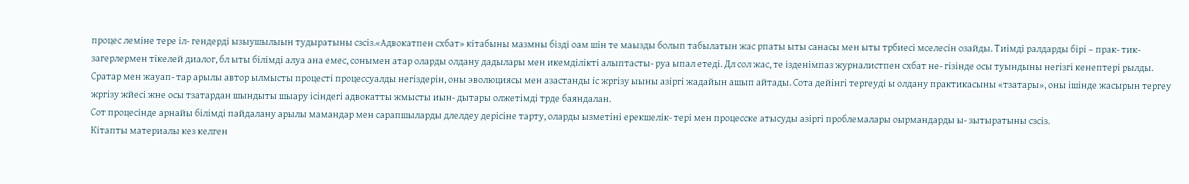процес леміне тере іл- гендерді ызыушылыын тудыратыны сзсіз.«Адвокатпен схбат» кітабыны мазмны бізді оам шін те маызды болып табылатын жас рпаты ыты санасы мен ыты трбиесі мселесін озайды. Тиімді ралдарды бірі – прак- тик-загерлермен тікелей диалог, бл ыты білімді алуа ана емес, сонымен атар оларды олдану дадылары мен икемділікті алыптасты- руа ыпал етеді. Дл сол жас, те ізденімпаз журналистпен схбат не- гізінде осы туындыны негізгі кенептері рылды. Сратар мен жауап- тар арылы автор ылмысты процесті процессуалды негіздерін, оны эволюциясы мен азастанды іс жргізу ыыны азіргі жадайын ашып айтады. Сота дейінгі тергеуді ы олдану практикасыны «тзатары», оны ішінде жасырын тергеу жргізу жйесі жне осы тзатардан шындыты шыару ісіндегі адвокатты жмысты иын- дытары олжетімді трде баяндалан.
Сот процесінде арнайы білімді пайдалану арылы мамандар мен сарапшыларды длелдеу дерісіне тарту, оларды ызметіні ерекшелік- тері мен процесске атысуды азіргі проблемалары оырмандарды ы- зытыратыны сзсіз.
Кітапты материалы кез келген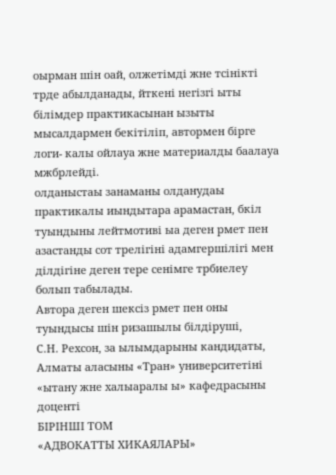оырман шін оай, олжетімді жне тсінікті трде абылданады, йткені негізгі ыты білімдер практикасынан ызыты мысалдармен бекітіліп, автормен бірге логи- калы ойлауа жне материалды баалауа мжбрлейді.
олданыстаы занаманы олданудаы практикалы иындытара арамастан, бкіл туындыны лейтмотиві ыа деген рмет пен азастанды сот трелігіні адамгершілігі мен ділдігіне деген тере сенімге трбиелеу болып табылады.
Автора деген шексіз рмет пен оны туындысы шін ризашылы білдіруші,
С.Н. Рехсон, за ылымдарыны кандидаты, Алматы аласыны «Тран» университетіні «ытану жне халыаралы ы» кафедрасыны доценті
БІРІНШІ ТОМ
«АДВОКАТТЫ ХИКАЯЛАРЫ»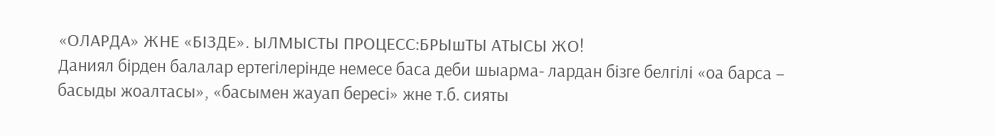«ОЛАРДА» ЖНЕ «БІЗДЕ». ЫЛМЫСТЫ ПРОЦЕСС:БРЫшТЫ АТЫСЫ ЖО!
Даниял бірден балалар ертегілерінде немесе баса деби шыарма- лардан бізге белгілі «оа барса – басыды жоалтасы», «басымен жауап бересі» жне т.б. сияты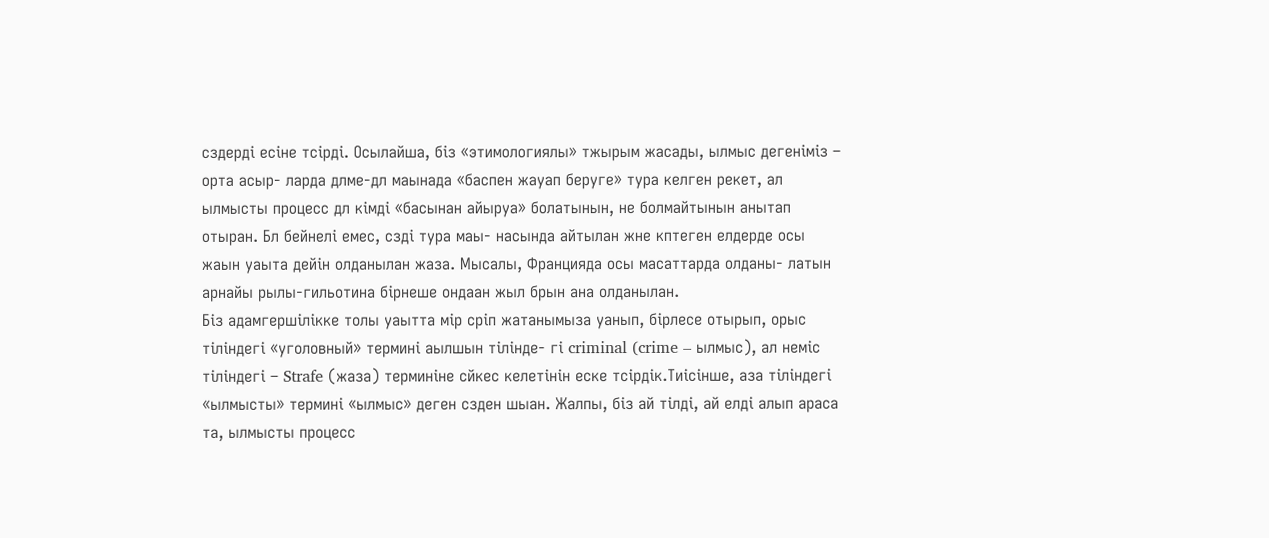сздерді есіне тсірді. Осылайша, біз «этимологиялы» тжырым жасады, ылмыс дегеніміз – орта асыр- ларда длме-дл маынада «баспен жауап беруге» тура келген рекет, ал ылмысты процесс дл кімді «басынан айыруа» болатынын, не болмайтынын анытап отыран. Бл бейнелі емес, сзді тура маы- насында айтылан жне кптеген елдерде осы жаын уаыта дейін олданылан жаза. Мысалы, Францияда осы масаттарда олданы- латын арнайы рылы-гильотина бірнеше ондаан жыл брын ана олданылан.
Біз адамгершілікке толы уаытта мір сріп жатанымыза уанып, бірлесе отырып, орыс тіліндегі «уголовный» термині аылшын тілінде- гі criminal (crime – ылмыс), ал неміс тіліндегі – Strafe (жаза) терминіне сйкес келетінін еске тсірдік.Тиісінше, аза тіліндегі «ылмысты» термині «ылмыс» деген сзден шыан. Жалпы, біз ай тілді, ай елді алып араса та, ылмысты процесс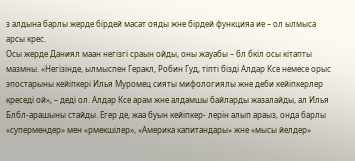з алдына барлы жерде бірдей масат ояды жне бірдей функцияа ие – ол ылмыса арсы крес.
Осы жерде Даниял маан негізгі сраын ойды, оны жауабы – бл бкіл осы кітапты мазмны. «Негізінде, ылмыспен Геракл, Робин Гуд, тіпті бізді Алдар Ксе немесе орыс эпостарыны кейіпкері Илья Муромец сияты мифологиялы жне деби кейіпкерлер креседі ой», – деді ол. Алдар Ксе арам жне алдамшы байларды жазалайды, ал Илья Блбл-арашыны стайды. Егер де, жаа буын кейіпкер- лерін алып араыз, онда барлы «супермендер» мен «рмекшілер», «Америка капитандары» жне «мысы йелдер»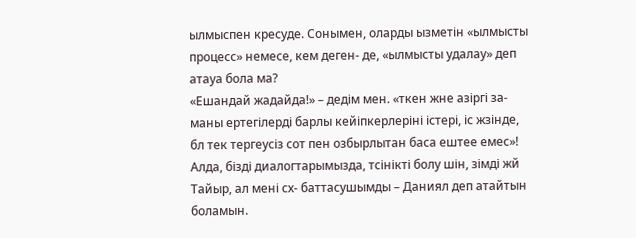ылмыспен кресуде. Сонымен, оларды ызметін «ылмысты процесс» немесе, кем деген- де, «ылмысты удалау» деп атауа бола ма?
«Ешандай жадайда!» – дедім мен. «ткен жне азіргі за- маны ертегілерді барлы кейіпкерлеріні істері, іс жзінде, бл тек тергеусіз сот пен озбырлытан баса ештее емес»! Алда, бізді диалогтарымызда, тсінікті болу шін, зімді жй Тайыр, ал мені сх- баттасушымды – Даниял деп атайтын боламын.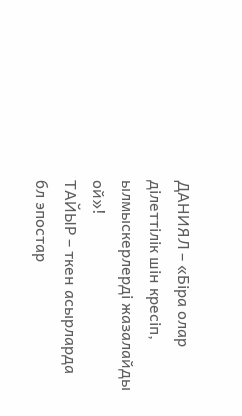ДАНИЯЛ – «Біра олар ділеттілік шін кресіп, ылмыскерлерді жазалайды ой»!
ТАЙЫР – ткен асырларда бл эпостар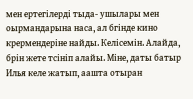мен ертегілерді тыда- ушылары мен оырмандарына наса, ал бгінде кино крермендеріне найды. Келісемін. Алайда, брін жете тсініп алайы. Міне, даты батыр Илья келе жатып, аашта отыран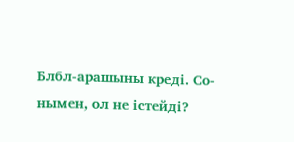Блбл-арашыны креді. Со- нымен, ол не істейді?